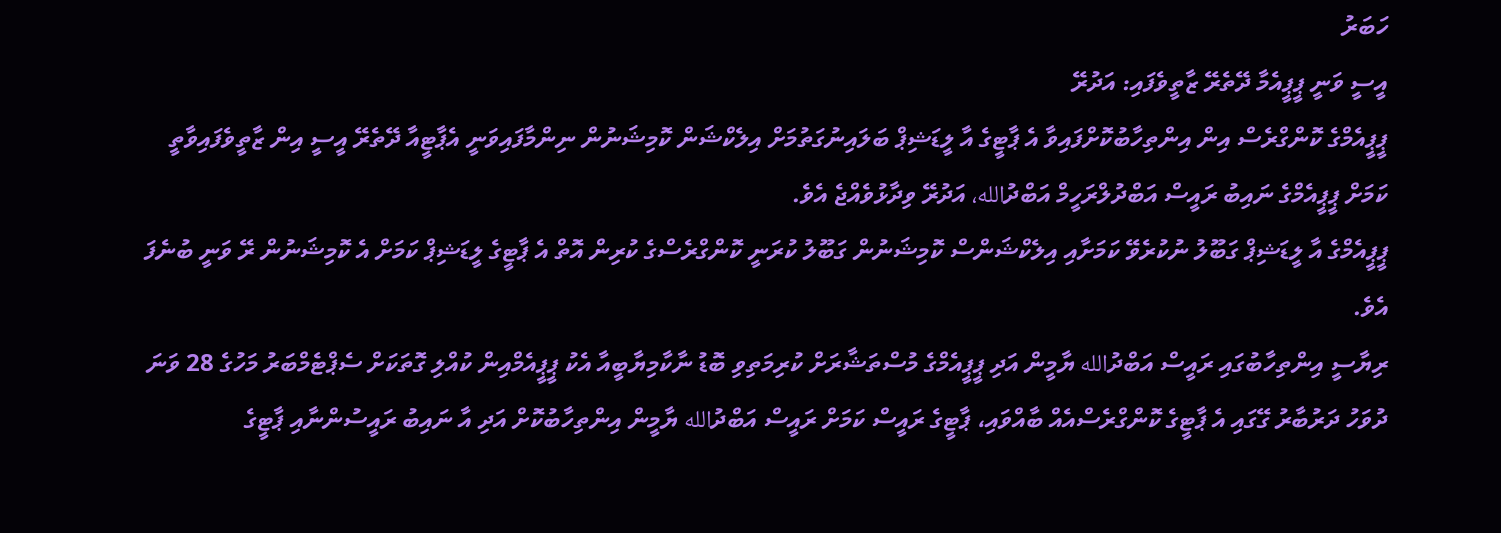ހަބަރު
އީސީ ވަނީ ޕީޕީއެމާ ދޭތެރޭ ޒާތީވެފައި: އަދުރޭ
ޕީޕީއެމްގެ ކޮންގްރެސް އިން އިންތިހާބުކޮށްފައިވާ އެ ޕާޓީގެ އާ ލީޑަޝިޕް ބަލައިނުގަތުމަށް އިލެކްޝަން ކޮމިޝަނުން ނިންމާފައިވަނީ އެޕާޓީއާ ދޭތެރޭ އީސީ އިން ޒާތީވެފައިވާތީ ކަމަށް ޕީޕީއެމްގެ ނައިބު ރައީސް އަބްދުލްރަހީމް އަބްދުالله، އަދުރޭ ވިދާޅުވެއްޖެ އެވެ.
ޕީޕީއެމްގެ އާ ލީޑަޝިޕް ގަބޫލު ނުކުރެވޭ ކަމަށާއި އިލެކްޝަންސް ކޮމިޝަނުން ގަބޫލު ކުރަނީ ކޮންގްރެސްގެ ކުރިން އޮތް އެ ޕާޓީގެ ލީޑަޝިޕް ކަމަށް އެ ކޮމިޝަނުން ރޭ ވަނީ ބުނެފަ އެވެ.
ރިޔާސީ އިންތިހާބުގައި ރައީސް އަބްދުالله ޔާމީން އަދި ޕީޕީއެމްގެ މުސްތަޝާރަށް ކުރިމަތިވި ބޮޑު ނާކާމިޔާބީއާ އެކު ޕީޕީއެމްއިން ކުއްލި ގޮތަކަށް ސެޕްޓެމްބަރު މަހުގެ 28 ވަނަ ދުވަހު ދަރުބާރު ގޭގައި އެ ޕާޓީގެ ކޮންގްރެސްއެއް ބާއްވައި، ޕާޓީގެ ރައީސް ކަމަށް ރައީސް އަބްދުالله ޔާމީން އިންތިހާބުކޮށް އަދި އާ ނައިބު ރައީސުންނާއި ޕާޓީގެ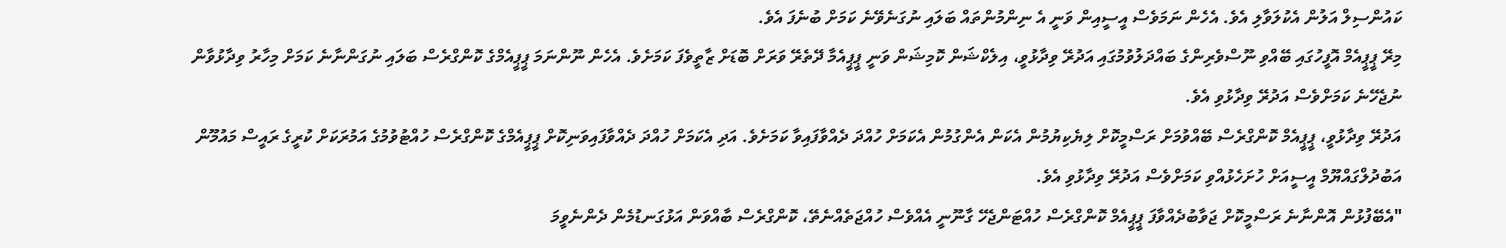ކައުންސިލް އަލުން އެކުލަވާލި އެވެ. އެހެން ނަމަވެސް އީސީއިން ވަނީ އެ ނިންމުންތައް ބަލައި ނުގަނެވޭނެ ކަމަށް ބުނެފަ އެވެ.
މިރޭ ޕީޕީއެމް އޮފީހުގައި ބޭއްވި ނޫސްވެރިންގެ ބައްދަލުވުމުގައި އަދުރޭ ވިދާޅުވީ، އިލެކްޝަން ކޮމިޝަން ވަނީ ޕީޕީއެމާ ދޭތެރޭ ވަރަށް ބޮޑަށް ޒާތީވެފަ ކަމަށެވެ. އެހެން ނޫންނަމަ ޕީޕީއެމްގެ ކޮންގްރެސް ބަލައި ނުގަންނާނެ ކަމަށް މިހާރު ވިދާޅުވާން ނުޖެހޭނެ ކަމަށްވެސް އަދުރޭ ވިދާޅުވި އެވެ.
އަދުރޭ ވިދާޅުވީ، ޕީޕީއެމް ކޮންގްރެސް ބޭއްވުމަށް ރަސްމީކޮށް ލިޔެކިޔުމުން އެކަން އެންގުމުން އެކަމަށް ހުއްދަ ދެއްވާފައިވާ ކަމަށެވެ. އަދި އެކަމަށް ހުއްދަ ދެއްވާފައިވަނިކޮށް ޕީޕީއެމްގެ ކޮންގްރެސް ހުއްޓުވުމުގެ އަމުރަކަށް ކުރީގެ ރައީސް މައުމޫން އަބުދުލްގައްޔޫމް އީސީއަށް ހުށަހެޅުއްވި ކަމަށްވެސް އަދުރޭ ވިދާޅުވި އެވެ.
"އެބޭފުޅުން އޮންނާނެ ރަސްމީކޮށް ޖަވާބުދެއްވާފަ ޕީޕީއެމް ކޮންގްރެސް ހުއްޓަންޖެހޭ ގާނޫނީ އެއްވެސް ހުއްޖަތެއްނެތޭ، ކޮންގްރެސް ބާއްވަން އަޅުގަނޑުމެން ދެންނެވީމަ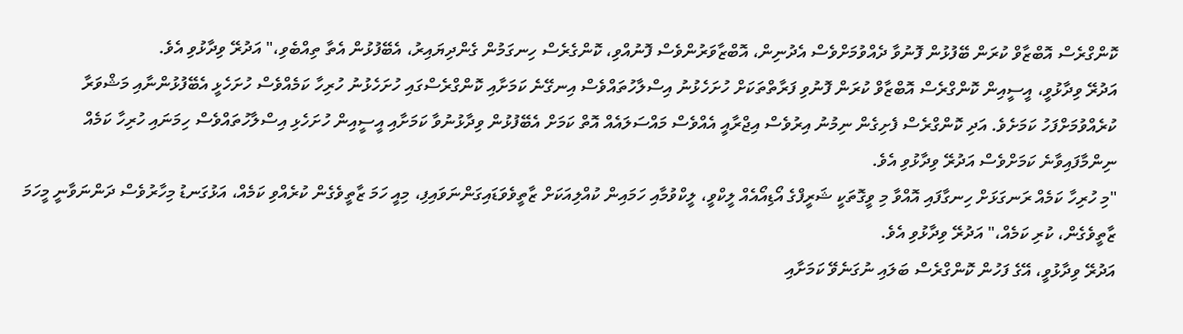ކޮންގްރެސް އޮބްޒާވް ކުރަން ބޭފުޅުން ފޮނުވާ ދެއްވުމަށްވެސް އެދުނިން، އޮބްޒާވަރުންވެސް ފޮނުއްވި، ކޮންގެރެސް ހިނގަމުން ގެންދިޔައިރު، އެބޭފުޅުން އެތާ ތިއްބެވި،" އަދުރޭ ވިދާޅުވި އެވެ.
އަދުރޭ ވިދާޅުވީ، އީސީއިން ކޮންގްރެސް އޮބްޒާވް ކުރަން ފޮނުވި ފަރާތްތަކަށް ހުށަހެޅުނު އިސްލާހުތައްވެސް އިނގޭނެ ކަމަށާއި ކޮންގްރެސްގައި ހުށަހެޅުނު ހުރިހާ ކަމެއްވެސް ހުށަހެޅީ އެބޭފުޅުންނާއި މަޝްވަރާ ކުރެއްވުމަށްފަހު ކަމަށެވެ. އަދި ކޮންގްރެސް ފެށިގެން ނިމުނު އިރުވެސް އިޖްރާއީ އެއްވެސް މައްސަލައެއް އޮތް ކަމަށް އެބޭފުޅުން ވިދާޅުނުވާ ކަމަށާއި އީސީއިން ހުށަހެޅި އިސްލާހުތައްވެސް ހިމަނައި ހުރިހާ ކަމެއް ނިންމާފައިވާނެ ކަމަށްވެސް އަދުރޭ ވިދާޅުވި އެވެ.
"މި ހުރިހާ ކަމެއް ރަނގަޅަށް ހިނގާފައި އޮއްވާ މި ވީގޮތަކީ ޝަރީފްގެ އޯޑިއޯއެއް ލީކްވީ، ލީކްވުމާއި ހަމައިން ކުއްލިއަކަށް ޒާތީވެވަޑައިގަންނަވައިފި، މިއީ ހަމަ ޒާތީވެގެން ކުރެއްވި ކަމެއް، އަޅުގަނޑު މިހާރުވެސް ދަންނަވާނީ މީހަމަ ޒާތީވެގެން، ކުރި ކަމެއް،" އަދުރޭ ވިދާޅުވި އެވެ.
އަދުރޭ ވިދާޅުވީ، އޭގެ ފަހުން ކޮންގްރެސް ބަލައި ނުގަނެވޭ ކަމަށާއި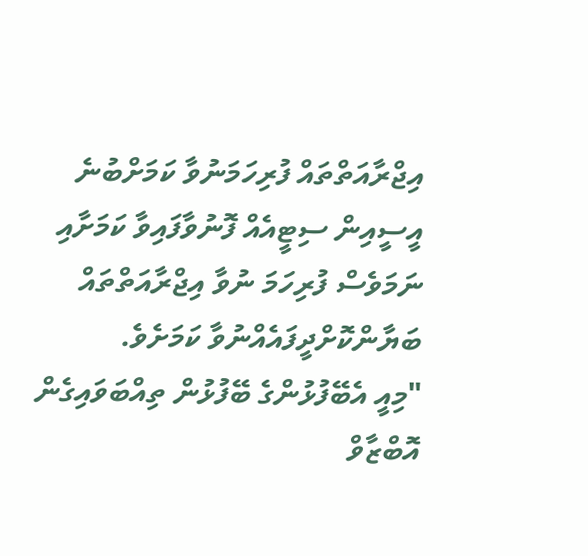އިޖްރާއަތްތައް ފުރިހަމަނުވާ ކަމަށްބުނެ އީސީއިން ސިޓީއެއް ފޮނުވާފައިވާ ކަމަށާއި ނަމަވެސް ފުރިހަމަ ނުވާ އިޖްރާއަތްތައް ބަޔާންކޮށްދީފައެއްނުވާ ކަމަށެވެ.
"މިއީ އެބޭފުޅުންގެ ބޭފުޅުން ތިއްބަވައިގެން އޮބްޒާވް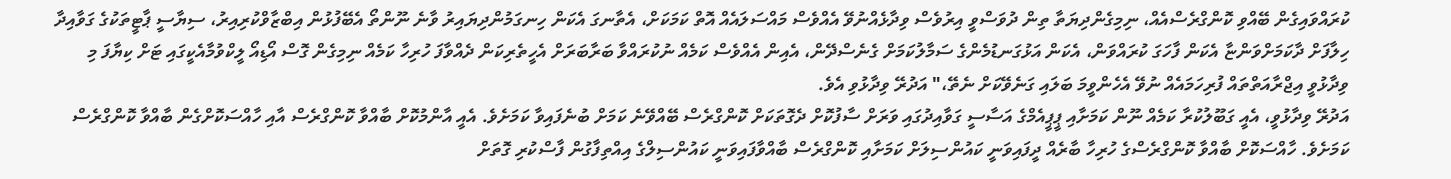ކުރައްވައިގެން ބޭއްވި ކޮންގްރެސްއެއް، ނިމިގެންދިޔަތާ ތިން ދުވަސްވީ އިރުވެސް ވިދާޅެއްނުވޭ އެއްވެސް މައްސަލައެއް އޮތް ކަމަކަށް، އެތާނގަ އެކަން ހިނގަމުންދިޔައިރު ވާނެ ނޫންތޯ އެބޭފުޅުން އިބްޒާވްކުރިއިރު، ސިޔާސީ ޕާޓީތަކުގެ ގަވާއިދާ ހިލާފަށް ދާކަމަށްވަންޏާ އެކަން ފާހަގަ ކުރައްވަން، އެކަން އަޅުގަނޑުމެންގެ ސަމާލުކަމަށް ގެނެސްދޭން، އެއިން އެއްވެސް ކަމެއް ނުކުރައްވާ ބަރާބަރަށް އެހީތެރިކަން ދެއްވާފަ ހުރިހާ ކަމެއް ނިމިގެން ގޮސް އޯޑިއޯ ލީކްވުމާއެކީގައި ޓަށް ކިޔާފަ މި ވިދާޅުވީ އިޖްރާއަތްތައް ފުރިހަމައެއް ނުވޭ އެހެންވީމަ ބަލައި ގަނެވޭކަށް ނެތޭ،" އަދުރޭ ވިދާޅުވި އެވެ.
އަދުރޭ ވިދާޅުވީ، އެއީ ގަބޫލުކުރާ ކަމެއް ނޫން ކަމަށާއި ޕީޕީއެމްގެ އަސާސީ ގަވާއިދުގައި ވަރަށް ސާފުކޮށް ދެގޮތަކަށް ކޮންގްރެސް ބޭއްވޭނެ ކަމަށް ބުނެފައިވާ ކަމަށެވެ. އެއީ އާންމުކޮށް ބާއްވާ ކޮންގްރެސް އާއި ހާއްސަކޮށްގެން ބާއްވާ ކޮންގްރެސް ކަމަށެވެ. ހާއްސަކޮށް ބާއްވާ ކޮންގްރެސްގެ ހުރިހާ ބާރެއް ދީފައިވަނީ ކައުންސިލަށް ކަމަށާއި ކޮންގްރެސް ބާއްވާފައިވަނީ ކައުންސިލްގެ އިއްތިފާގުން ފާސްކުރި ގޮތަށް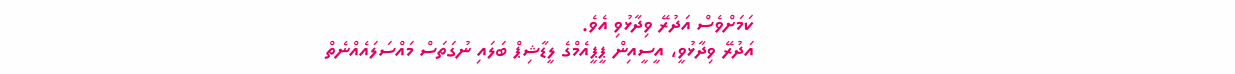ކަމަށްވެސް އަދުރޭ ވިދާޅުވި އެވެ.
އަދުރޭ ވިދާޅުވީ، އީސީއިން ޕީޕީއެމްގެ ލީޑާޝިޕް ބަލައި ނުގަތަސް މައްސަލައެއްނެތް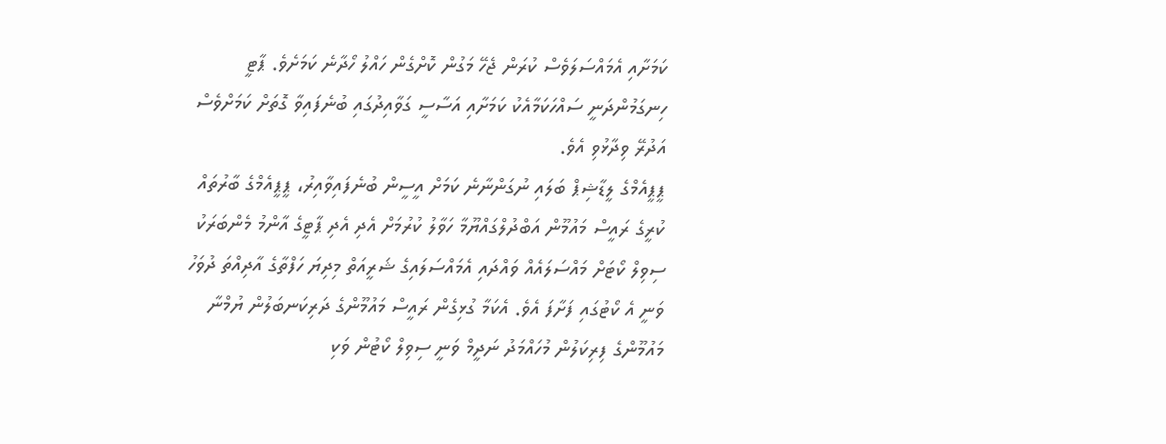ކަމަށާއި އެމައްސަލަވެސް ކުރަން ޖެހޭ މަގުން ކޮށްގެން ހައްލު ހޯދާނެ ކަމަށެވެ. ޕާޓީ ހިނގަމުންދަނީ ސައްހަކަމާއެކު ކަމަށާއި އަސާސީ ގަވާއިދުގައި ބުނެފައިވާ ގޮތަށް ކަމަށްވެސް އަދުރޭ ވިދާޅުވި އެވެ.
ޕީޕީއެމްގެ ލީޑާޝިޕް ބަލައި ނުގަންނާނެ ކަމަށް އީސީން ބުނެފައިވާއިރު، ޕީޕީއެމްގެ ބާރުތައް ކުރީގެ ރައީސް މައުމޫން އަބްދުލްގައްޔޫމާ ހަވާލު ކުރުމަށް އެދި އެދި ޕާޓީގެ އާންމު މެންބަރަކު ސިވިލް ކޯޓަށް މައްސަލައެއް ވައްދައި އެމައްސަލައިގެ ޝަރީއަތް މިދިޔަ ހަފްތާގެ އާދިއްތަ ދުވަހު ވަނީ އެ ކޯޓުގައި ފަށާފަ އެވެ. އެކަމާ ގުޅިގެން ރައީސް މައުމޫންގެ ދަރިކަނބަލުން ޔުމްނާ މައުމޫންގެ ފިރިކަލުން މުހައްމަދު ނަދީމް ވަނީ ސިވިލް ކޯޓުން ވަކި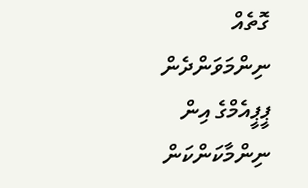ގޮތެއް ނިންމަވަންދެން ޕީޕީއެމްގެ އިން ނިންމާކަންކަން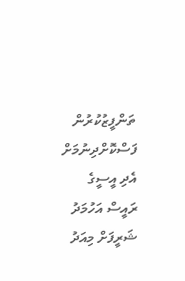ތަންފީޒުކުރުން ފަސްކޮށްދިނުމަށް އެދި އީސީގެ ރައީސް އަހުމަދު ޝަރީފަށް މިއަދު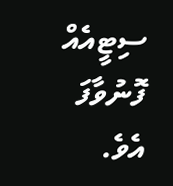ސިޓީއެއް ފޮނުވާފަ އެވެ.